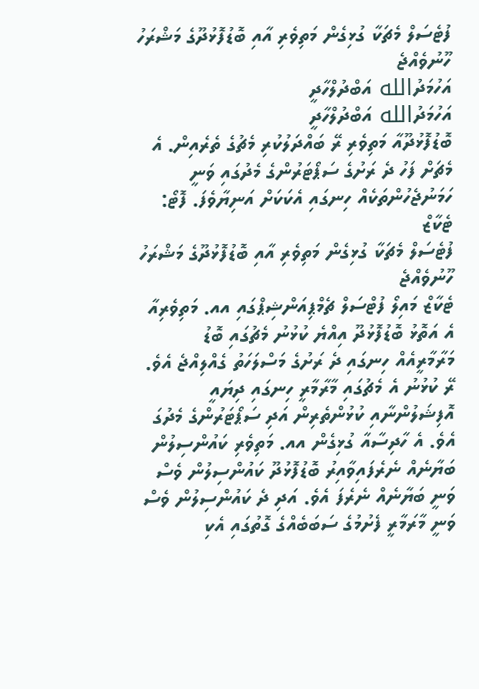ފުޓެސަލް މެޗަކާ ގުޅިގެން މަތިވެރި އާއި ބޮޑުފޮޅުދޫގެ މަޝްރަހު ހޫނުވެއްޖެ
އަހުމަދުالله އަބްދުލްހާދީ
އަހުމަދުالله އަބްދުލްހާދީ
ބޮޑުފޮޅުދޫއާ މަތިވެރި ރޭ ބައްދަލުކުރި މެޗުގެ ތެރެއިން. އެ މެޗަށް ފަހު ދެ ރަށުގެ ސަޕޯޓަރުންގެ މެދުގައި ވަނީ ހަމަނުޖެހުންތަކެއް ހިނގައި އެކަކަށް އަނިޔާވެފަ. ފޮޓޯ: ޓެކާޒް
ފުޓެސަލް މެޗަކާ ގުޅިގެން މަތިވެރި އާއި ބޮޑުފޮޅުދޫގެ މަޝްރަހު ހޫނުވެއްޖެ
ޓެކާޒް މައިލޯ ފުޓްސަލް ޗެމްޕިއަންޝިޕްގައި އއ. މަތިވެރިއާ އެ އަތޮޅު ބޮޑުފޮޅުދޫ އިއްޔެ ކުޅުނު މެޗުގައި ބޮޑު މަރާމާރީއެއް ހިނގައި ދެ ރަށުގެ މަސްލަހަތު ގެއްލިއްޖެ އެވެ.
ރޭ ކުޅުނު އެ މެޗުގައި މާރާމާރީ ހިނގައި ދިޔައީ އޮފިޝަލުންނާއި ކުޅުންތެރިން އަދި ސަޕޯޓަރުންގެ މެދުގަ އެވެ. އެ ހާދިސާއާ ގުޅިގެން އއ. މަތިވެރި ކައުންސިލުން ބަޔާނެއް ނެރެފައިވާއިރު ބޮޑުފޮޅުދޫ ކައުންސިލުން ވެސް ވަނީ ބަޔާނެއް ނެރެފަ އެވެ. އަދި ދެ ކައުންސިލުން ވެސް ވަނީ މާރަމާރީ ފެށުމުގެ ސަބަބެއްގެ ގޮތުގައި އެކި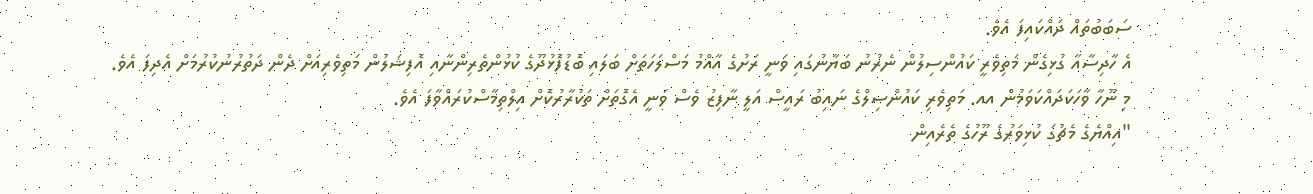ސަބަބުތައް ދައްކައިފަ އެވެ.
އެ ހާދިސާއާ ގުޅިގެން މަތިވެރީ ކައުންސިލުން ނެރުނު ބަޔާނުގައި ވަނީ ރަށުގެ އާއްމު މަސްލަހަތަށް ބަލައި ބޮޑުފޮޅުދޫގެ ކުޅުންތެރިންނާއި އޮފިޝަލުން މަތިވެރިއަށް ދެން ދަތުރުނުކުރުމަށް އެދިފަ އެވެ.
މި ނޫހާ ވާހަކަދައްކަވަމުން އއ. މަތިވެރި ކައުންސިލްގެ ނައިބު ރައީސް އަލީ ނާފިޒު ވެސް ވަނީ އެގޮތަށް ތަކުރާރުކޮށް އިލްތިމާސްކުރައްވާފަ އެވެ.
"އިއްޔެގެ މެޗުގަ ކުޅިވަރުގެ ރޫހުގެ ތެރެއިން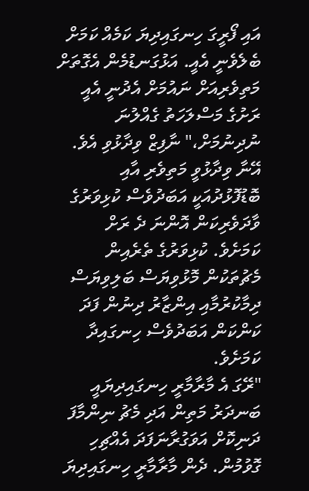އައި ފޯރީގަ ހިނގައިދިޔަ ކަމެއް ކަމަށް ބެލެވެނީ އެއީ. އަޅުގަނޑުމެން އެގޮތަށް މަތިވެރިއަށް ނައުމަށް އެދުނީ އެއީ ރަށުގެ މަސްލަހަތު ގެއްލުނަ ނުދިނުމަށް،" ނާފިޒް ވިދާޅުވި އެވެ.
އޭނާ ވިދާޅުވީ މަތިވެރި އާއި ބޮޑުފޮޅުދުއަކީ އަބަދުވެސް ކުޅިވަރުގެ ވާދަވެރިކަން އޮންނަ ދެ ރަށް ކަމަށެވެ. ކުޅިވަރުގެ ތެރެއިން މެޗުތަކުން މޮޅުވިޔަސް ބަލިވިޔަސް ދިމާކުރުމާއި އިންޒާރު ދިނުން ފަދަ ކަންކަން އަބަދުވެސް ހިނގައިދާ ކަމަށެވެ.
"ރޭގަ އެ މާރާމާރީ ހިނގައިދިޔައީ ބަނދަރު މަތިން އަދި މެޗު ނިންމާފަ ދަނިކޮށް އަވަގުރާނަފަދަ އެއްޗިހި ގޮވުމުން. ދެން މާރާމާރީ ހިނގައިދިޔަ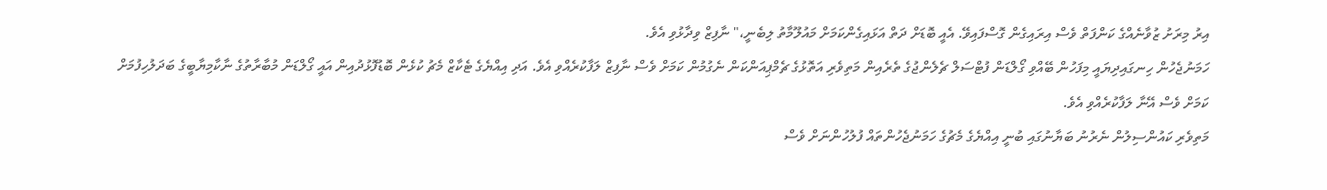އިރު މިރަށު ޒުވާނެއްގެ ކަންފަތް ވެސް އިރައިގެން ގޮސްފައިވޭ. އެއީ ބޮޑަށް ދަތް އަޅައިގެންކަމަށް މައުލޫމާތު ލިބެނީ،" ނާފިޒް ވިދާޅުވި އެވެ.
ހަމަނުޖެހުން ހިނގައިދިޔައީ މިފަހުން ބޭއްވި ގޯލްޑަން ފުޓްސަލް ޗެލެންޖުގެ ތެރެއިން މަތިވެރި އަތޮޅުގެ ޗެމްޕިއަންކަން ނެގުމުން ކަމަށް ވެސް ނާފިޒް ލަފާކުރެއްވި އެވެ. އަދި އިއްޔެގެ ޓެކާޒް މެޗު ކުޅެން ބޮޑުފޮޅުދުއިން އައީ ގޯލްޑަން މުބާރާތުގެ ނާކާމިޔާބީގެ ބަދަލުހިފުމަށް ކަމަށް ވެސް އޭނާ ލަފާކުރެއްވި އެވެ.
މަތިވެރި ކައުންސިލުން ނެރުނު ބަޔާނުގައި ބުނީ އިއްޔެގެ މެޗުގެ ހަމަނުޖެހުންތައް ފުލުހުންނަށް ވެސް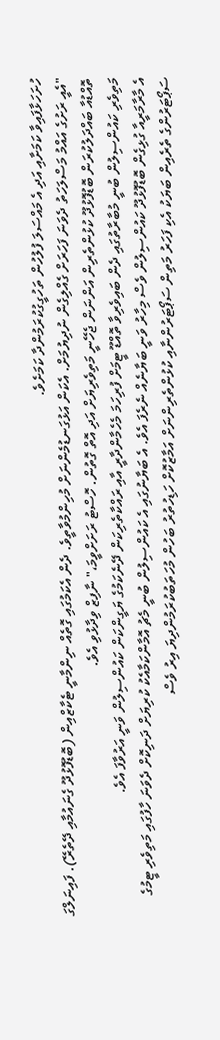ހުށަހަޅާފައިވާ ކަމަށާއި އަދި އެ މައްސަލަ ފުލުހުން ތަހުގީގުކުރަމުންދާ ކަމަށެވެ.
"އެއީ ރަށުގެ އައްމު މަސްލަހަތު ދެވަނަ ފަހަރަށް ގެއްލިގެން ނުދިޔުމަށް. އެކަން އަޅުގަނޑުމެންނަށް މުހިންމުވާތީވެ. ދެން އެކަމުގައި ގޮތެއް ނިންމާނީ ޓެކާޒްއިން (ބޮޑުފޮޅުދޫ ގެނައުމާއި ދޭތެރޭ). ފައިނަލްގަ ތޮއްޑުއާ ބައްދަލުކުރަން ބޮޑުފޮޅުދޫ ކުޅުންތެރިން އަންނަން ޖެހޭނީ މަތިވެރިޔަށް އަދި އޮތް ގޮތުން. ހޮސްޓު ރަށަށްވީމަ،" ނާފިޒް ވިދާޅުވި އެވެ.
މަތިވެރި ކައުންސިލުން ބުނީ މުބާރާތުގައި ދެން ބައިވެރިވާ ތޮއްޑޫ ޓީމަށް ފުރިހަމަ މެހެމާންދާރީ އާއި ރައްކާތެރިކަން ދޭނެކަމުގެ ޔަގީންކަން ކައުންސިލުން ވަނީ އަރުވާފަ އެވެ.
އެ މާރާމަރީއާ ގުޅިގެން ބޮޑުފޮޅުދޫ ކައުންސިލުން ވެސް މިހާރު ވަނީ ބަޔާނެއް ނެރެފަ އެވެ. އެ ބަޔާނުގައި އެ ކައުންސިލުން ބުނީ މެޗު އޮމާންކަމާއެކު ކުރިޔަށް ދަނިކޮށް ދެވަނަ ހާފުގައި މަތިވެރި ޓީމުގެ ސަޕޯޓަރުންގެ ތެރެއިން ބަޔަކު އެކި ފަހަރު މަތިން ސަޕޯޓަރުންނާއި ކުޅުންތެރިންނަށް އަމާޒުކޮށް ހަޑިހުތުރު ބަހުން މުހަތަބުކުރަމުންދިޔަ އިރު ވެސް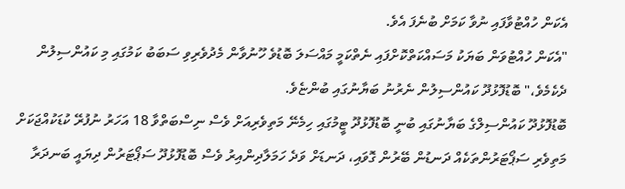އެކަން ހުއްޓުވާފައި ނުވާ ކަމަށް ބުނެފަ އެވެ.
"އެކަން ހުއްޓުވަން ބަޔަކު މަސައްކަތްކޮށްފައި ނެތްކަމީ މައްސަލަ ބޮޑުވެ ހޫނުވާން މެދުވެރިވި ސަބަބު ކަމުގައި މި ކައުންސިލުން ދެކެމެވެ،" ބޮޑުފޮޅުދޫ ކައުންސިލުން ނެރުނު ބަޔާނުގައި ބުންޏެވެ.
ބޮޑުފޮޅުދޫ ކައުންސިލްގެ ބަޔާނުގައި ބުނީ ބޮޑުފޮޅުދޫ ޓީމުގައި ހިމެނޭ މަތިވެރިއަށް ވެސް ނިސްބަތްވާ 18 އަހަރު ނުފުރޭ ކުޑަކުއްޖަކަށް މަތިވެރި ސަޕޯޓަރުންތަކެއް ދަނޑުން ބޭރުން ގޮވައި، ދަނޑަށް ވަދެ ހަމަލާދިންއިރު ވެސް ބޮޑުފޮޅުދޫ ސަޕޯޓަރުން ދިޔައީ ބަނދަރާ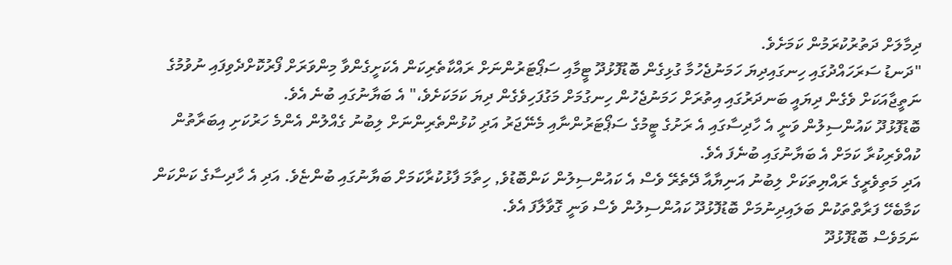ދިމާލަށް ދަތުރުކުރަމުން ކަމަށެވެ.
"ދަނޑު ސަރަހައްދުގައި ހިނގައިދިޔަ ހަމަނުޖެހުމާ ގުޅިގެން ބޮޑުފޮޅުދޫ ޓީމާއި ސަޕޯޓަރުންނަށް ރައްކާތެރިކަން އެކަށީގެންވާ މިންވަރަށް ފޯރުކޮށްދެވިފައި ނުވުމުގެ ނަތީޖާއަކަށް ވެގެން ދިޔައީ ބަނދަރުގައި އިތުރަށް ހަމަނުޖެހުން ހިނގުމަށް މަގުފަހިވެގެން ދިޔަ ކަމަކަށެވެ،" އެ ބަޔާނުގައި ބުނެ އެވެ.
ބޮޑުފޮޅުދޫ ކައުންސިލުން ވަނީ އެ ހާދިސާގައި އެ ރަށުގެ ޓީމުގެ ސަޕޯޓަރުންނާއި މެނޭޖަރު އަދި ކުޅުންތެރިންނަށް ލިބުނު ގެއްލުން އެންމެ ހަރުކަށި އިބަރާތުން ކުއްވެރިކުރާ ކަމަށް އެ ބަޔާނުގައި ބުނެފަ އެވެ.
އަދި މަތިވެރީގެ ރައްޔިތަކަށް ލިބުނު އަނިޔާއާ ދޭތެރޭ ވެސް އެ ކައުންސިލުން ކަންބޮޑުވެ, ހިތާމަ ފާޅުކުރާކަމަށް ބަޔާނުގައި ބުންޏެވެ. އަދި އެ ހާދިސާގެ ކަންކަން ކަމާބެހޭ ފަރާތްތަކުން ބަލައިދިނުމަށް ބޮޑުފޮޅުދޫ ކައުންސިލުން ވެސް ވަނީ ގޮވާލާފަ އެވެ.
ނަމަވެސް ބޮޑުފޮޅުދޫ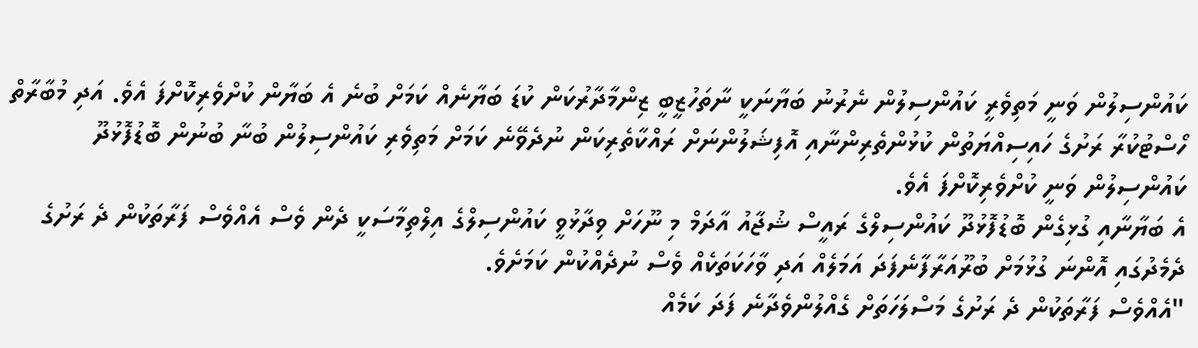ކައުންސިލުން ވަނީ މަތިވެރީ ކައުންސިލުން ނެރުނު ބަޔާނަކީ ނާތަހުޒީބީ ޒިންމާދާރުކަން ކުޑަ ބަޔާނެއް ކަމަށް ބުނެ އެ ބަޔާން ކުށްވެރިކޮށްފަ އެވެ. އަދި މުބާރާތް ހޯސްޓުކުރާ ރަށުގެ ހައިސިއްޔަތުން ކުޅުންތެރިންނާއި އޮފިޝަލުންނަށް ރައްކާތެރިކަން ނުދެވޭނެ ކަމަށް މަތިވެރި ކައުންސިލުން ބުނާ ބުނުން ބޮޑުފޮޅުދޫ ކައުންސިލުން ވަނީ ކުށްވެރިކޮށްފަ އެވެ.
އެ ބަޔާނާއި ގުޅިގެން ބޮޑުފޮޅުދޫ ކައުންސިލްގެ ރައީސް ޝުޖާއު އާދަމް މި ނޫހަށް ވިދާޅުވީ ކައުންސިލްގެ އިލްތިމާސަކީ ދެން ވެސް އެއްވެސް ފަރާތަކުން ދެ ރަށުގެ ދެމެދުގައި އޮންނަ ގުޅުމަށް ބުރޫއަރާފާނެފަދަ އަމަލެއް އަދި ވާހަކަތަކެއް ވެސް ނުދެއްކުން ކަމަށެވެ.
"އެއްވެސް ފަރާތަކުން ދެ ރަށުގެ މަސްލަހަތަށް ގެއްލުންވެދާނެ ފަދަ ކަމެއް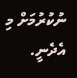ނުކުރުމަށް މި އެދެނީ.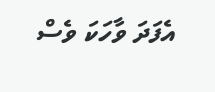އެފަދަ ވާހަކަ ވެސް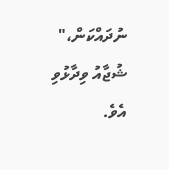ނުދައްކަން،" ޝުޖާއު ވިދާޅުވި އެވެ.